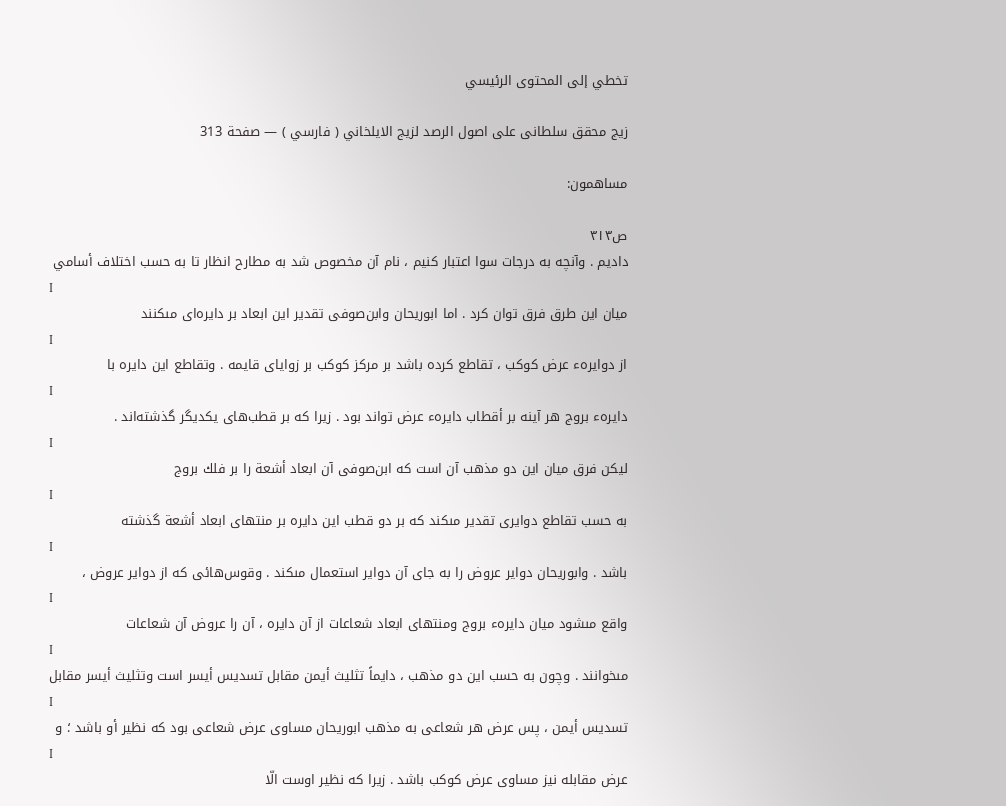تخطي إلى المحتوى الرئيسي

زيج محقق سلطانى على اصول الرصد لزيج الايلخاني ( فارسي ) — صفحة 313

مساهمون:

ص٣١٣
داديم . وآنچه به درجات سوا اعتبار كنيم ، نام آن مخصوص شد به مطارح انظار تا به حسب اختلاف أسامي
I
ميان اين طرق فرق توان كرد . اما ابوريحان وابن‌صوفى تقدير اين ابعاد بر دايره‌اى مىكنند
I
از دوايرهء عرض كوكب ، تقاطع كرده باشد بر مركز كوكب بر زواياى قايمه . وتقاطع اين دايره با
I
دايرهء بروج هر آينه بر أقطاب دايرهء عرض تواند بود . زيرا كه بر قطب‌هاى يكديگر گذشته‌اند .
I
ليكن فرق ميان اين دو مذهب آن است كه ابن‌صوفى آن ابعاد أشعة را بر فلك بروج
I
به حسب تقاطع دوايرى تقدير مىكند كه بر دو قطب اين دايره بر منتهاى ابعاد أشعة گذشته
I
باشد . وابوريحان دواير عروض را به جاى آن دواير استعمال مىكند . وقوس‌هائى كه از دواير عروض ،
I
واقع مىشود ميان دايرهء بروج ومنتهاى ابعاد شعاعات از آن دايره ، آن را عروض آن شعاعات
I
مىخوانند . وچون به حسب اين دو مذهب ، دايماً تثليث أيمن مقابل تسديس أيسر است وتثليث أيسر مقابل
I
تسديس أيمن ، پس عرض هر شعاعى به مذهب ابوريحان مساوى عرض شعاعى بود كه نظير أو باشد ؛ و
I
عرض مقابله نيز مساوى عرض كوكب باشد . زيرا كه نظير اوست الّا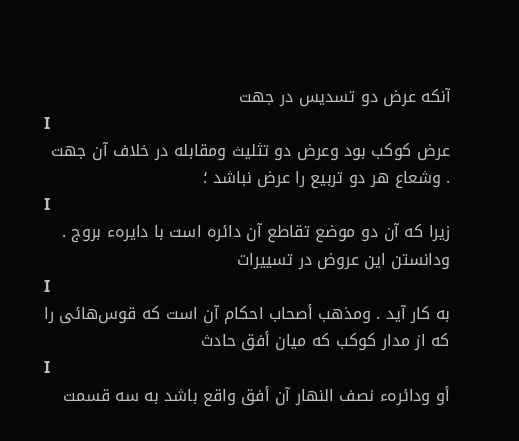آنكه عرض دو تسديس در جهت
I
عرض كوكب بود وعرض دو تثليث ومقابله در خلاف آن جهت . وشعاع هر دو تربيع را عرض نباشد ؛
I
زيرا كه آن دو موضع تقاطع آن دائره است با دايرهء بروج . ودانستن اين عروض در تسييرات
I
به كار آيد . ومذهب أصحاب احكام آن است كه قوس‌هائى را كه از مدار كوكب كه ميان أفق حادث
I
أو ودائرهء نصف النهار آن أفق واقع باشد به سه قسمت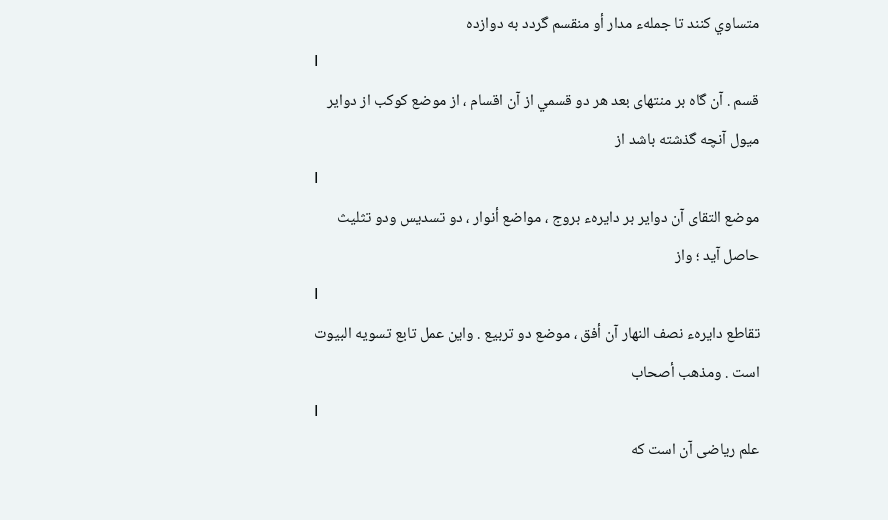متساوي كنند تا جملهء مدار أو منقسم گردد به دوازده
I
قسم . آن گاه بر منتهاى بعد هر دو قسمي از آن اقسام ، از موضع كوكب از دواير ميول آنچه گذشته باشد از
I
موضع التقاى آن دواير بر دايرهء بروج ، مواضع أنوار ، دو تسديس ودو تثليث حاصل آيد ؛ واز
I
تقاطع دايرهء نصف النهار آن أفق ، موضع دو تربيع . واين عمل تابع تسويه البيوت است . ومذهب أصحاب
I
علم رياضى آن است كه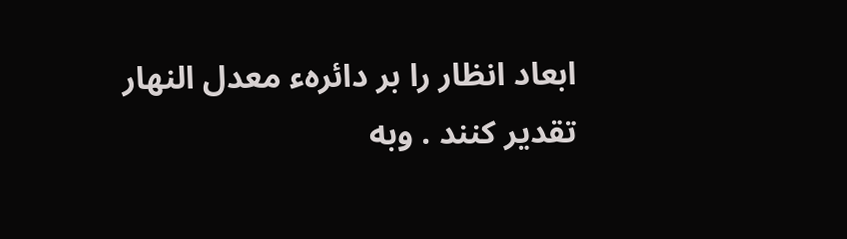ابعاد انظار را بر دائرهء معدل النهار تقدير كنند . وبه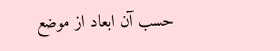حسب آن ابعاد از موضع